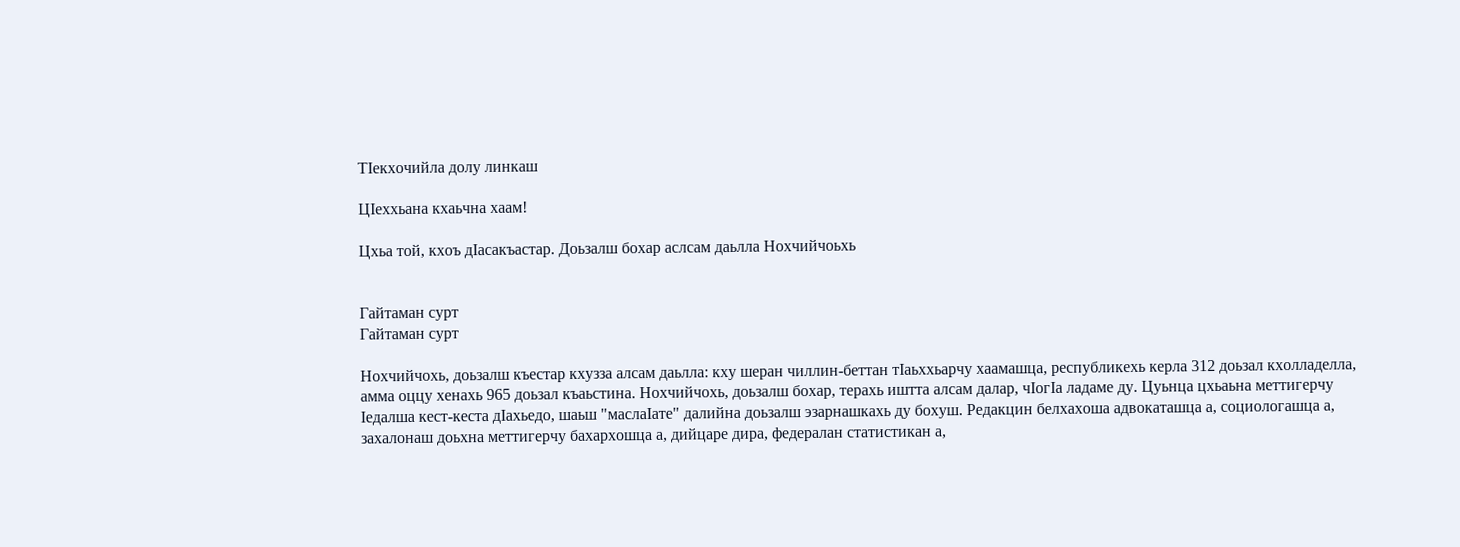ТIекхочийла долу линкаш

ЦIеххьана кхаьчна хаам!

Цхьа той, кхоъ дӀасакъастар. Доьзалш бохар аслсам даьлла Нохчийчоьхь


Гайтаман сурт
Гайтаман сурт

Нохчийчохь, доьзалш къестар кхузза алсам даьлла: кху шеран чиллин-беттан тӀаьххьарчу хаамашца, республикехь керла 312 доьзал кхолладелла, амма оццу хенахь 965 доьзал къаьстина. Нохчийчохь, доьзалш бохар, терахь иштта алсам далар, чIогIа ладаме ду. Цуьнца цхьаьна меттигерчу Ӏедалша кест-кеста дIахьедо, шаьш "маслаӀате" далийна доьзалш эзарнашкахь ду бохуш. Редакцин белхахоша адвокаташца а, социологашца а, захалонаш доьхна меттигерчу бахархошца а, дийцаре дира, федералан статистикан а,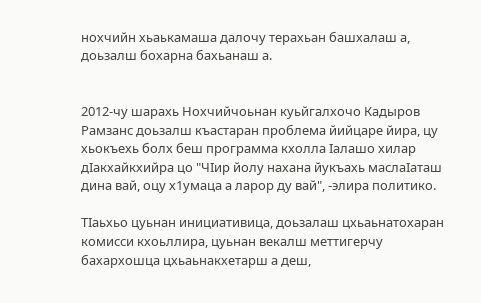нохчийн хьаькамаша далочу терахьан башхалаш а, доьзалш бохарна бахьанаш а.


2012-чу шарахь Нохчийчоьнан куьйгалхочо Кадыров Рамзанс доьзалш къастаран проблема йийцаре йира, цу хьокъехь болх беш программа кхолла Iалашо хилар дIакхайкхийра цо "ЧӀир йолу нахана йукъахь маслаIаташ дина вай, оцу х1умаца а ларор ду вай", -элира политико.

ТӀаьхьо цуьнан инициативица, доьзалаш цхьаьнатохаран комисси кхоьллира, цуьнан векалш меттигерчу бахархошца цхьаьнакхетарш а деш,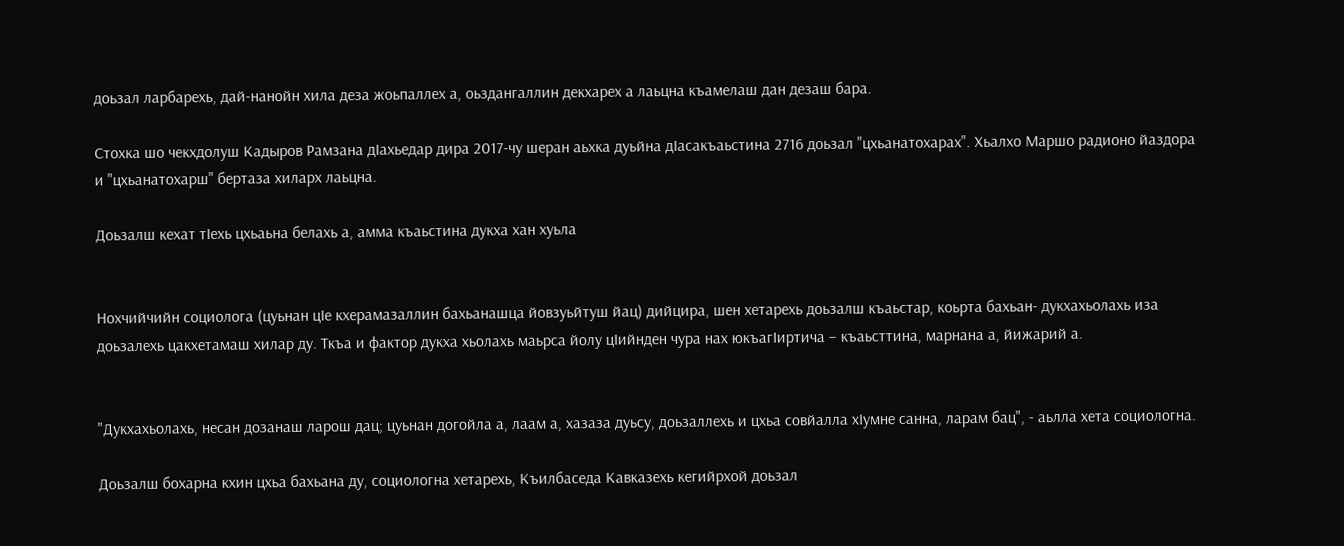доьзал ларбарехь, дай-нанойн хила деза жоьпаллех а, оьздангаллин декхарех а лаьцна къамелаш дан дезаш бара.

Стохка шо чекхдолуш Кадыров Рамзана дӀахьедар дира 2017-чу шеран аьхка дуьйна дӀасакъаьстина 2716 доьзал "цхьанатохарах". Хьалхо Маршо радионо йаздора и "цхьанатохарш" бертаза хиларх лаьцна.

Доьзалш кехат тӀехь цхьаьна белахь а, амма къаьстина дукха хан хуьла


Нохчийчийн социолога (цуьнан цӀе кхерамазаллин бахьанашца йовзуьйтуш йац) дийцира, шен хетарехь доьзалш къаьстар, коьрта бахьан- дукхахьолахь иза доьзалехь цакхетамаш хилар ду. Ткъа и фактор дукха хьолахь маьрса йолу цIийнден чура нах юкъагӀиртича – къаьсттина, марнана а, йижарий а.


"Дукхахьолахь, несан дозанаш ларош дац; цуьнан догойла а, лаам а, хазаза дуьсу, доьзаллехь и цхьа совйалла хIумне санна, ларам бац", - аьлла хета социологна.

Доьзалш бохарна кхин цхьа бахьана ду, социологна хетарехь, Къилбаседа Кавказехь кегийрхой доьзал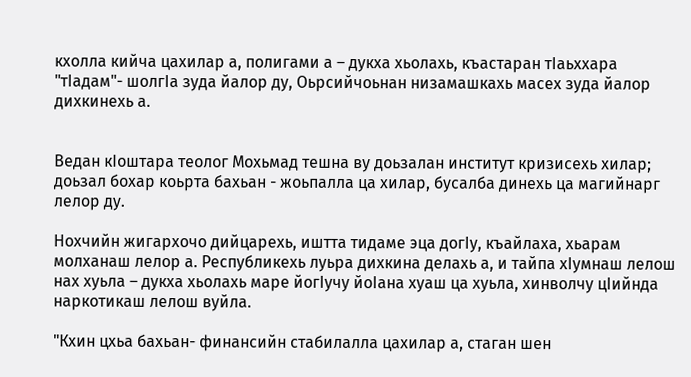кхолла кийча цахилар а, полигами а – дукха хьолахь, къастаран тIаьххара "тIадам"- шолгӀа зуда йалор ду, Оьрсийчоьнан низамашкахь масех зуда йалор дихкинехь а.


Ведан кӀоштара теолог Мохьмад тешна ву доьзалан институт кризисехь хилар; доьзал бохар коьрта бахьан - жоьпалла ца хилар, бусалба динехь ца магийнарг лелор ду.

Нохчийн жигархочо дийцарехь, иштта тидаме эца догӀу, къайлаха, хьарам молханаш лелор а. Республикехь луьра дихкина делахь а, и тайпа хIумнаш лелош нах хуьла – дукха хьолахь маре йогIучу йоIана хуаш ца хуьла, хинволчу цӀийнда наркотикаш лелош вуйла.

"Кхин цхьа бахьан- финансийн стабилалла цахилар а, стаган шен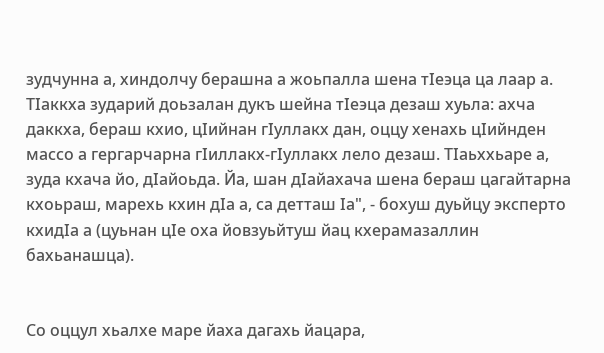зудчунна а, хиндолчу берашна а жоьпалла шена тӀеэца ца лаар а. ТIаккха зударий доьзалан дукъ шейна тIеэца дезаш хуьла: ахча даккха, бераш кхио, цӀийнан гӀуллакх дан, оццу хенахь цIийнден массо а гергарчарна гӀиллакх-гIуллакх лело дезаш. ТIаьххьаре а, зуда кхача йо, дIайоьда. Йа, шан дIайахача шена бераш цагайтарна кхоьраш, марехь кхин дIа а, са детташ Iа", - бохуш дуьйцу эксперто кхидӀа а (цуьнан цӀе оха йовзуьйтуш йац кхерамазаллин бахьанашца).


Со оццул хьалхе маре йаха дагахь йацара,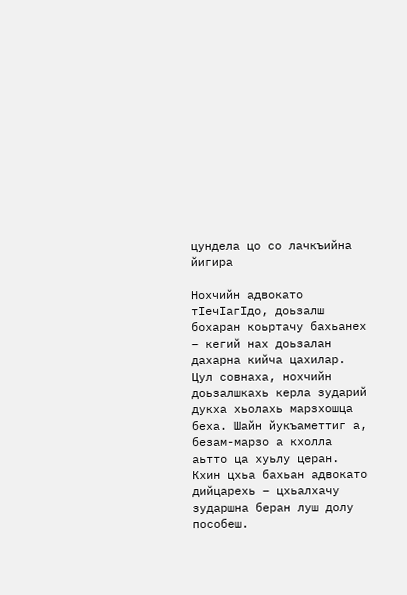цундела цо со лачкъийна йигира

Нохчийн адвокато тӀечӀагӀдо, доьзалш бохаран коьртачу бахьанех – кегий нах доьзалан дахарна кийча цахилар. Цул совнаха, нохчийн доьзалшкахь керла зударий дукха хьолахь марзхошца беха. Шайн йукъаметтиг а, безам-марзо а кхолла аьтто ца хуьлу церан. Кхин цхьа бахьан адвокато дийцарехь – цхьалхачу зударшна беран луш долу пособеш.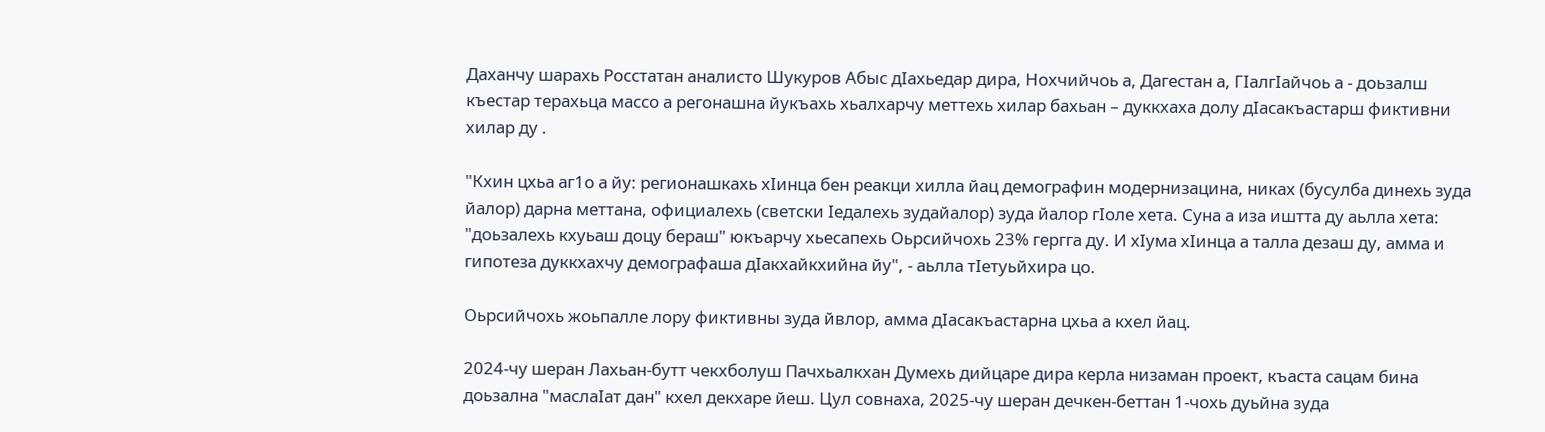Даханчу шарахь Росстатан аналисто Шукуров Абыс дӀахьедар дира, Нохчийчоь а, Дагестан а, ГӀалгӀайчоь а - доьзалш къестар терахьца массо а регонашна йукъахь хьалхарчу меттехь хилар бахьан – дуккхаха долу дӀасакъастарш фиктивни хилар ду .

"Кхин цхьа аг1о а йу: регионашкахь хӀинца бен реакци хилла йац демографин модернизацина, никах (бусулба динехь зуда йалор) дарна меттана, официалехь (светски Iедалехь зудайалор) зуда йалор гӀоле хета. Суна а иза иштта ду аьлла хета: "доьзалехь кхуьаш доцу бераш" юкъарчу хьесапехь Оьрсийчохь 23% гергга ду. И хIума хIинца а талла дезаш ду, амма и гипотеза дуккхахчу демографаша дӀакхайкхийна йу", - аьлла тӀетуьйхира цо.

Оьрсийчохь жоьпалле лору фиктивны зуда йвлор, амма дӀасакъастарна цхьа а кхел йац.

2024-чу шеран Лахьан-бутт чекхболуш Пачхьалкхан Думехь дийцаре дира керла низаман проект, къаста сацам бина доьзална "маслаӀат дан" кхел декхаре йеш. Цул совнаха, 2025-чу шеран дечкен-беттан 1-чохь дуьйна зуда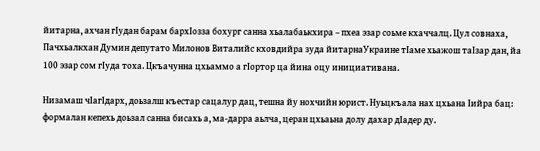йитарна, ахчан гIудан барам бархӀозза бохург санна хьалабаькхира – пхеа эзар соьме кхаччалц. Цул совнаха, Пачхьалкхан Думин депутато Милонов Виталийс кховдийра зуда йитарнаУкраине тӀаме хьажош таӀзар дан, йа 100 эзар сом гӀуда тоха. Цкъачунна цхьаммо а гӀортор ца йина оцу инициативана.

Низамаш чIагIдарх, доьзалш къестар сацалур дац, тешна йу нохчийн юрист. Нуьцкъала нах цхьана Iийра бац: формалан кепехь доьзал санна бисахь а, ма-дарра аьлча, церан цхьаьна долу дахар дӀадер ду.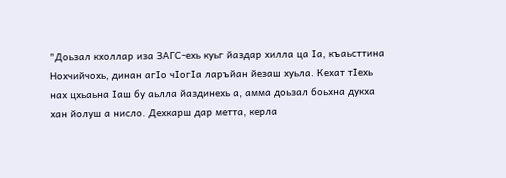"Доьзал кхоллар иза ЗАГС-ехь куьг йаздар хилла ца Iа, къаьсттина Нохчийчохь, динан агIо чIогIа ларъйан йезаш хуьла. Кехат тӀехь нах цхьаьна Iаш бу аьлла йаздинехь а, амма доьзал боьхна дукха хан йолуш а нисло. Дехкарш дар метта, керла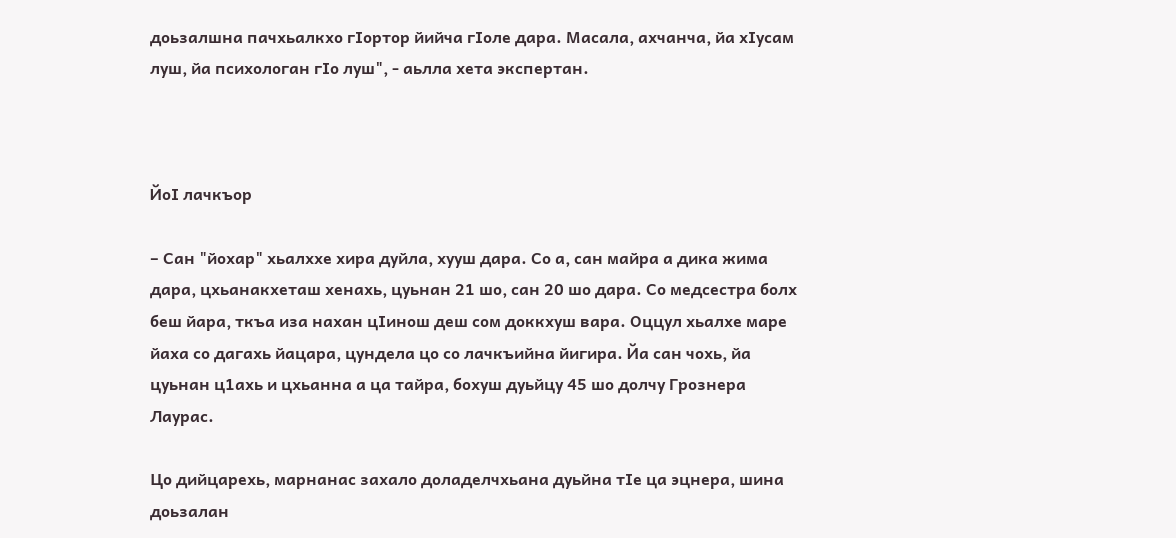доьзалшна пачхьалкхо гӀортор йийча гӀоле дара. Масала, ахчанча, йа хӀусам луш, йа психологан гIо луш", - аьлла хета экспертан.



ЙоI лачкъор

– Сан "йохар" хьалххе хира дуйла, хууш дара. Со а, сан майра а дика жима дара, цхьанакхеташ хенахь, цуьнан 21 шо, сан 20 шо дара. Со медсестра болх беш йара, ткъа иза нахан цIинош деш сом доккхуш вара. Оццул хьалхе маре йаха со дагахь йацара, цундела цо со лачкъийна йигира. Йа сан чохь, йа цуьнан ц1ахь и цхьанна а ца тайра, бохуш дуьйцу 45 шо долчу Грознера Лаурас.

Цо дийцарехь, марнанас захало доладелчхьана дуьйна тӀе ца эцнера, шина доьзалан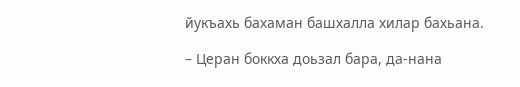йукъахь бахаман башхалла хилар бахьана.

– Церан боккха доьзал бара, да-нана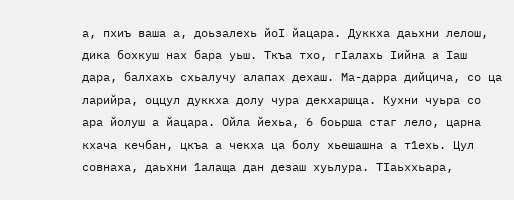а, пхиъ ваша а, доьзалехь йоӀ йацара. Дуккха даьхни лелош, дика бохкуш нах бара уьш. Ткъа тхо, гӀалахь Iийна а Iаш дара, балхахь схьалучу алапах дехаш. Ма-дарра дийцича, со ца ларийра, оццул дуккха долу чура декхаршца. Кухни чуьра со ара йолуш а йацара. Ойла йехьа, 6 боьрша стаг лело, царна кхача кечбан, цкъа а чекха ца болу хьешашна а т1ехь. Цул совнаха, даьхни 1алаща дан дезаш хуьлура. ТӀаьххьара,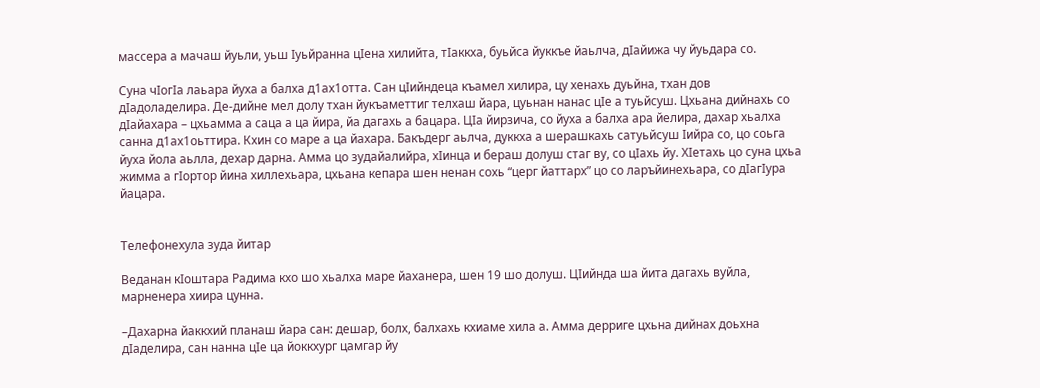массера а мачаш йуьли, уьш Ӏуьйранна цӀена хилийта, тIаккха, буьйса йуккъе йаьлча, дӀайижа чу йуьдара со.

Суна чӀогӀа лаьара йуха а балха д1ах1отта. Сан цIийндеца къамел хилира, цу хенахь дуьйна, тхан дов дӀадоладелира. Де-дийне мел долу тхан йукъаметтиг телхаш йара, цуьнан нанас цӀе а туьйсуш. Цхьана дийнахь со дӀайахара – цхьамма а саца а ца йира, йа дагахь а бацара. ЦӀа йирзича, со йуха а балха ара йелира, дахар хьалха санна д1ах1оьттира. Кхин со маре а ца йахара. Бакъдерг аьлча, дуккха а шерашкахь сатуьйсуш Ӏийра со, цо соьга йуха йола аьлла, дехар дарна. Амма цо зудайалийра, хIинца и бераш долуш стаг ву, со цIахь йу. ХӀетахь цо суна цхьа жимма а гӀортор йина хиллехьара, цхьана кепара шен ненан сохь “церг йаттарх” цо со ларъйинехьара, со дӀагӀура йацара.


Телефонехула зуда йитар

Веданан кӀоштара Радима кхо шо хьалха маре йаханера, шен 19 шо долуш. ЦIийнда ша йита дагахь вуйла, марненера хиира цунна.

–Дахарна йаккхий планаш йара сан: дешар, болх, балхахь кхиаме хила а. Амма дерриге цхьна дийнах доьхна дIаделира, сан нанна цIе ца йоккхург цамгар йу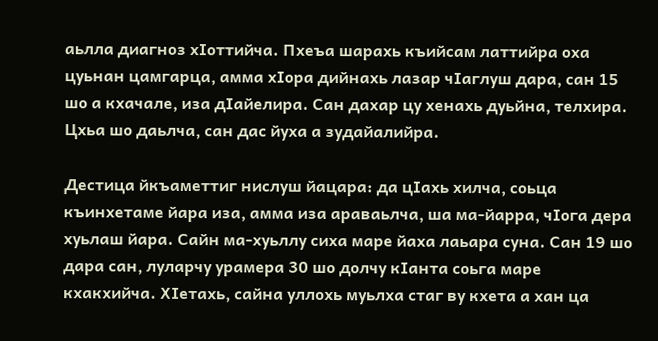аьлла диагноз хӀоттийча. Пхеъа шарахь къийсам латтийра оха цуьнан цамгарца, амма хӀора дийнахь лазар чIаглуш дара, сан 15 шо а кхачале, иза дIайелира. Сан дахар цу хенахь дуьйна, телхира. Цхьа шо даьлча, сан дас йуха а зудайалийра.

Дестица йкъаметтиг нислуш йацара: да цӀахь хилча, соьца къинхетаме йара иза, амма иза араваьлча, ша ма-йарра, чIога дера хуьлаш йара. Сайн ма-хуьллу сиха маре йаха лаьара суна. Сан 19 шо дара сан, луларчу урамера 30 шо долчу кӀанта соьга маре кхакхийча. ХӀетахь, сайна уллохь муьлха стаг ву кхета а хан ца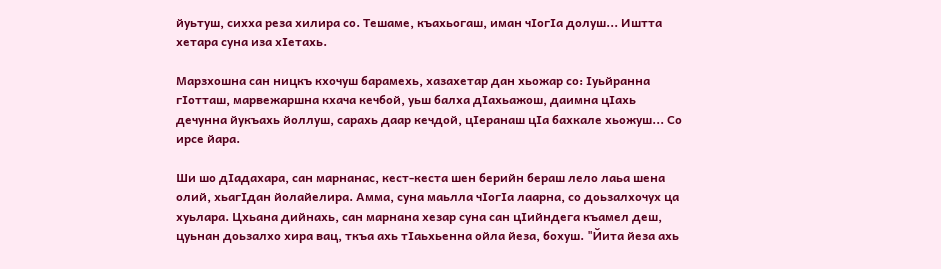йуьтуш, сихха реза хилира со. Тешаме, къахьогаш, иман чIогIа долуш... Иштта хетара суна иза хӀетахь.

Марзхошна сан ницкъ кхочуш барамехь, хазахетар дан хьожар со: Ӏуьйранна гӀотташ, марвежаршна кхача кечбой, уьш балха дIахьажош, даимна цӀахь дечунна йукъахь йоллуш, сарахь даар кечдой, цIеранаш цIа бахкале хьожуш... Со ирсе йара.

Ши шо дӀадахара, сан марнанас, кест-кеста шен берийн бераш лело лаьа шена олий, хьагIдан йолайелира. Амма, суна маьлла чIогIа лаарна, со доьзалхочух ца хуьлара. Цхьана дийнахь, сан марнана хезар суна сан цIийндега къамел деш, цуьнан доьзалхо хира вац, ткъа ахь тIаьхьенна ойла йеза, бохуш. "Йита йеза ахь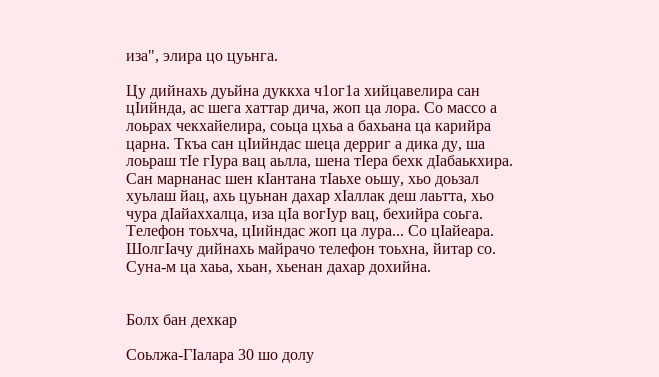иза", элира цо цуьнга.

Цу дийнахь дуьйна дуккха ч1ог1а хийцавелира сан цIийнда, ас шега хаттар дича, жоп ца лора. Со массо а лоьрах чекхайелира, соьца цхьа а бахьана ца карийра царна. Ткъа сан цIийндас шеца дерриг а дика ду, ша лоьраш тIе гIура вац аьлла, шена тIера бехк дIабаькхира. Сан марнанас шен кӀантана тIаьхе оьшу, хьо доьзал хуьлаш йац, ахь цуьнан дахар хIаллак деш лаьтта, хьо чура дIайаххалца, иза цӀа вогӀур вац, бехийра соьга. Телефон тоьхча, цIийндас жоп ца лура... Со цIайеара. ШолгӀачу дийнахь майрачо телефон тоьхна, йитар со. Суна-м ца хаьа, хьан, хьенан дахар дохийна.


Болх бан дехкар

Соьлжа-ГIалара 30 шо долу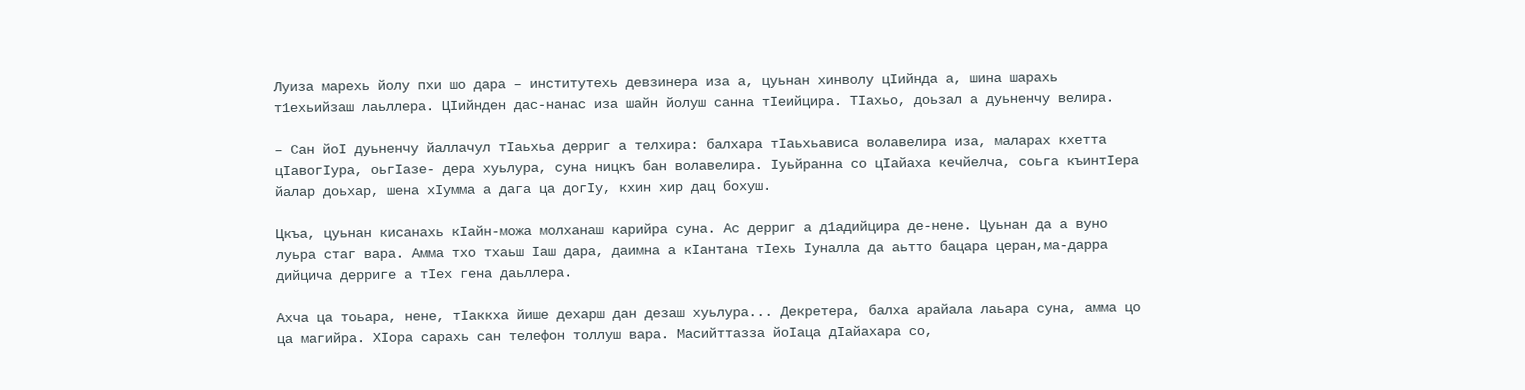Луиза марехь йолу пхи шо дара – институтехь девзинера иза а, цуьнан хинволу цIийнда а, шина шарахь т1ехьийзаш лаьллера. ЦIийнден дас-нанас иза шайн йолуш санна тӀеийцира. ТIахьо, доьзал а дуьненчу велира.

– Сан йоӀ дуьненчу йаллачул тӀаьхьа дерриг а телхира: балхара тӀаьхьависа волавелира иза, маларах кхетта цIавогIура, оьгIазе- дера хуьлура, суна ницкъ бан волавелира. Ӏуьйранна со цӀайаха кечйелча, соьга къинтӀера йалар доьхар, шена хӀумма а дага ца догӀу, кхин хир дац бохуш.

Цкъа, цуьнан кисанахь кӀайн-можа молханаш карийра суна. Ас дерриг а д1адийцира де-нене. Цуьнан да а вуно луьра стаг вара. Амма тхо тхаьш Ӏаш дара, даимна а кӀантана тӀехь Ӏуналла да аьтто бацара церан,ма-дарра дийцича дерриге а тӀех гена даьллера.

Ахча ца тоьара, нене, тӀаккха йише дехарш дан дезаш хуьлура... Декретера, балха арайала лаьара суна, амма цо ца магийра. ХӀора сарахь сан телефон толлуш вара. Масийттазза йоӀаца дӀайахара со,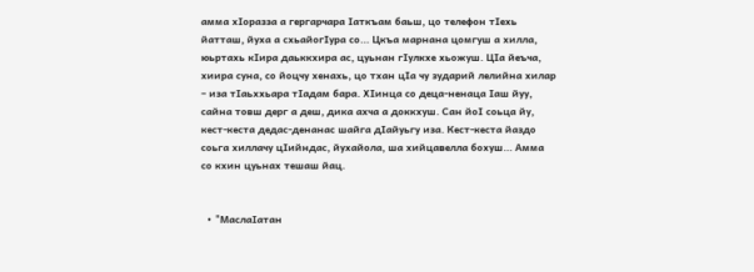амма хIоразза а гергарчара Ӏаткъам баьш, цо телефон тIехь йатташ, йуха а схьайогIура со... Цкъа марнана цомгуш а хилла, юьртахь кӀира даьккхира ас, цуьнан гIулкхе хьожуш. ЦӀа йеъча, хиира суна, со йоцчу хенахь, цо тхан цӀа чу зударий лелийна хилар – иза тӀаьххьара тIадам бара. ХӀинца со деца-ненаца Ӏаш йуу, сайна товш дерг а деш, дика ахча а доккхуш. Сан йоӀ соьца йу, кест-кеста дедас-денанас шайга дӀайуьгу иза. Кест-кеста йаздо соьга хиллачу цIийндас, йухайола, ша хийцавелла бохуш... Амма со кхин цуьнах тешаш йац.


  • "МаслаIатан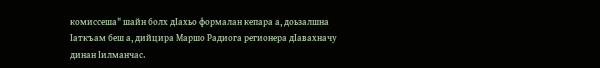комиссеша" шайн болх дIахьо формалан кепара а, доьзалшна Ӏаткъам беш а, дийцира Маршо Радиога регионера дIавахначу динан Iилманчас.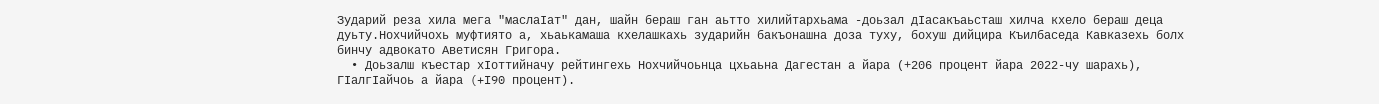Зударий реза хила мега "маслаӀат" дан, шайн бераш ган аьтто хилийтархьама -доьзал дӀасакъаьсташ хилча кхело бераш деца дуьту.Нохчийчохь муфтиято а, хьаькамаша кхелашкахь зударийн бакъонашна доза туху, бохуш дийцира Къилбаседа Кавказехь болх бинчу адвокато Аветисян Григора.
  • Доьзалш къестар хIоттийначу рейтингехь Нохчийчоьнца цхьаьна Дагестан а йара (+206 процент йара 2022-чу шарахь), ГIалгIайчоь а йара (+I90 процент).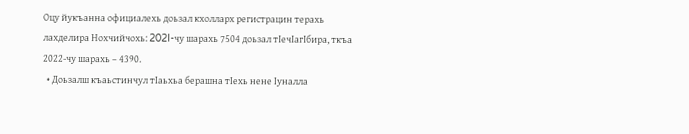Оцу йукъанна официалехь доьзал кхолларх регистрацин терахь лахделира Нохчийчохь: 202I-чу шарахь 7504 доьзал тIечIагIбира, ткъа 2022-чу шарахь – 4390.
  • Доьзалш къаьстинчул тIаьхьа берашна тIехь нене Iуналла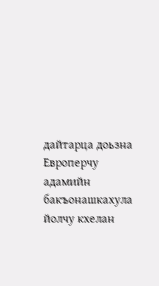дайтарца доьзна Европерчу адамийн бакъонашкахула йолчу кхелан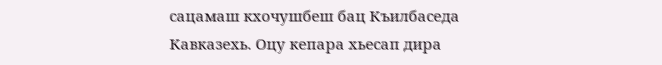сацамаш кхочушбеш бац Къилбаседа Кавказехь. Оцу кепара хьесап дира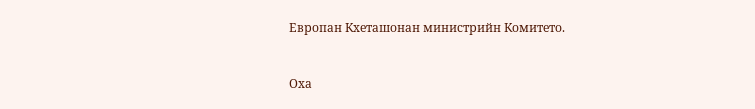Европан Кхеташонан министрийн Комитето.


Оха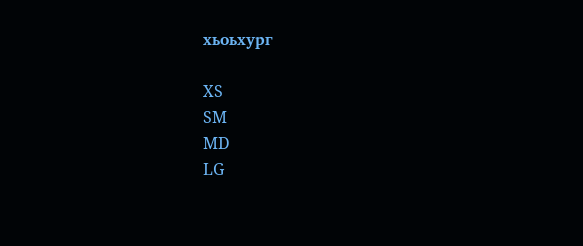хьоьхург

XS
SM
MD
LG